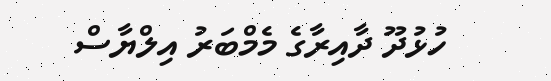ހުޅުދޫ ދާއިރާގެ މެމްބަރު އިލްޔާސް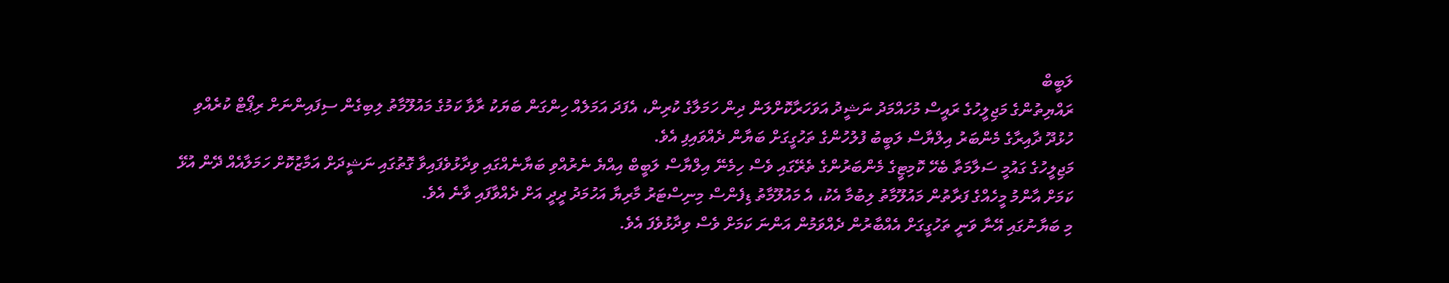ލަބީބް
ރައްޔިތުންގެ މަޖިލީހުގެ ރައީސް މުހައްމަދު ނަޝީދު އަވަހަރާކޮށްލަން ދިން ހަމަލާގެ ކުރިން، އެފަދަ އަމަލެއް ހިންގަން ބަޔަކު ރާވާ ކަމުގެ މައުލޫމާތު ލިބިގެން ސިފައިންނަށް ރިޕޯޓް ކުރެއްވި ހުޅުދޫ ދާއިރާގެ މެންބަރު އިލްޔާސް ލަބީބު ފުލުހުންގެ ތަހުގީގަށް ބަޔާން ދެއްވައިފި އެވެ.
މަޖިލީހުގެ ގައުމީ ސަލާމަތާ ބެހޭ ކޮމިޓީގެ މެންބަރުންގެ ތެރޭގައި ވެސް ހިމެނޭ އިލްޔާސް ލަބީބް އިއްޔެ ނެރުއްވި ބަޔާނެއްގައި ވިދާޅުވެފައިވާ ގޮތުގައި ނަޝީދަށް އަމާޒުކޮށް ހަމަލާއެއް ދޭން އުޅޭ ކަމަށް އާންމު މީހެއްގެ ފަރާތުން މައުލޫމާތު ލިބުމާ އެކު، އެ މައުލޫމާތު ޑިފެންސް މިނިސްޓަރު މާރިޔާ އަހުމަދު ދީދީ އަށް ދެއްވާފައި ވާނެ އެވެ.
މި ބަޔާނުގައި އޭނާ ވަނީ ތަހުގީގަށް އެއްބާރުން ދެއްވަމުން އަންނަ ކަމަށް ވެސް ވިދާޅުވެފަ އެވެ.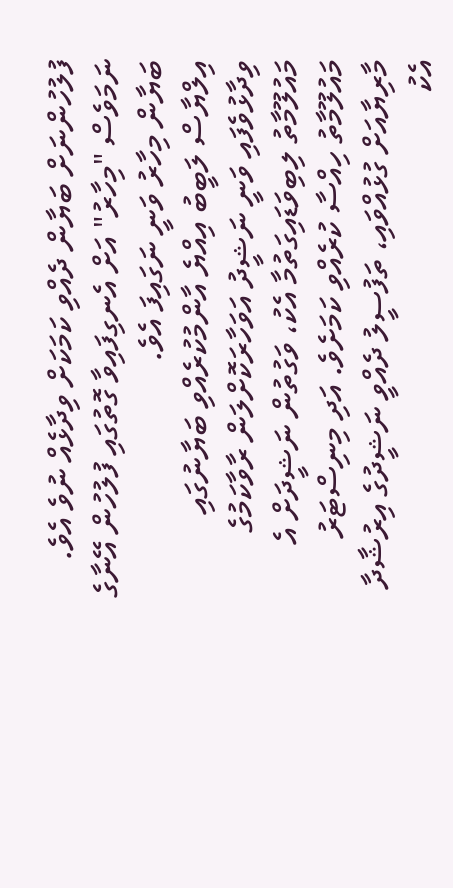ފުލުހުންނަށް ބަޔާން ދެއްވި ކަމަކަށް ވިދާޅެއް ނުވެ އެވެ. ނަމަވެސް "މިހާރު" އަށް އެނގިފައިވާ ގޮތުގައި ފުލުހުން އޭނާގެ ބަޔާން މިހާރު ވަނީ ނަގައިފަ އެވެ.
އިލްޔާސް ލަބީބު އިއްޔެ އާންމުކުރެއްވި ބަޔާނުގައި ވިދާޅުވެފައި ވަނީ ނަޝީދު އަވަހާރަކޮށްލަން ރާވާކަމުގެ މައުލޫމާތު ލިބިވަޑައިގަތުމާ އެކު، ވަގުތުން ނަޝީދަށް އެ މައުލޫމާތު ހިއްސާ ކުރެއްވި ކަމަށެވެ. އަދި މިނިސްޓަރު މާރިޔާއަށް ގުޅުއްވައި، ތަފުސީލު ދެއްވީ ނަޝީދުގެ އިރުޝާދާ އެކު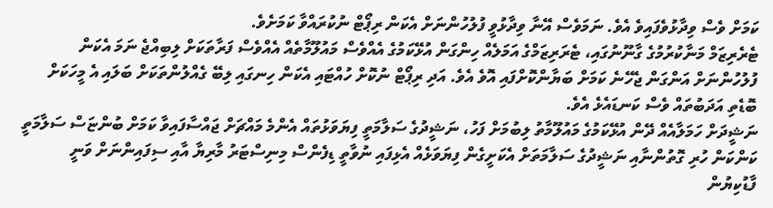ކަމަށް ވެސް ވިދާޅުވެފައިވެ އެވެ. ނަމަވެސް އޭނާ ވިދާޅުވީ ފުލުހުންނަށް އެކަން ރިޕޯޓް ނުކުރައްވާ ކަމަށެވެ.
ޓެރެރިޒަމް މަނާކުރުމުގެ ގާނޫނުގައި، ޓެރަރިޒަމްގެ އަމަލެއް ހިންގަން އުޅޭކަމުގެ އެއްވެސް މައުލޫމާތެއް އެއްވެސް ފަރާތަކަށް ލިބިއްޖެ ނަމަ އެކަން ފުލުހުންނަށް އަންގަން ޖެހޭނެ ކަމަށް ބަޔާންކޮށްފައި އޮވެ އެވެ. އަދި ރިޕޯޓް ނުކޮށް ހުއްޓައި އެކަން ހިނގައި ލިބޭ ގެއްލުންތަކަށް ބަލައި އެ މީހަކަށް ބޮޑެތި އަދަބުތައް ވެސް ކަނޑައެޅެ އެވެ.
ނަޝީދަށް ހަމަލާއެއް ދޭން އުޅޭކަމުގެ މައުލޫމާތު ލިބުމަށް ފަހު، ނަޝީދުގެ ސަލާމަތީ ފިޔަވަޅުތައް އެންމެ މައްޗަށް ޖައްސާފައިވާ ކަމަށް ބުންޏަސް ސަލާމަތީ ކަންކަން ހުރި ގޮތުންނާއި ނަޝީދުގެ ސަލާމަތަށް އެކަށީގެން ފިޔަވަޅެއް އެޅިފައި ނުވާތީ ޑިފެންސް މިނިސްޓަރު މާރިޔާ އާއި ސިފައިންނަށް ވަނީ ފާޑުކިޔުން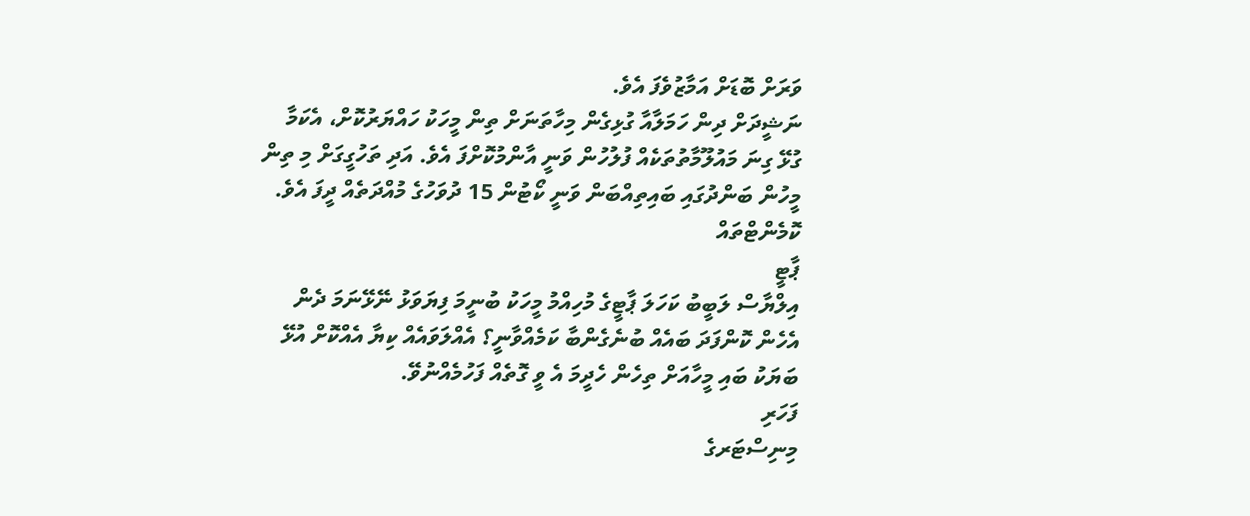ވަރަށް ބޮޑަށް އަމާޒުވެފަ އެވެ.
ނަޝީދަށް ދިން ހަމަލާއާ ގުޅިގެން މިހާތަނަށް ތިން މީހަކު ހައްޔަރުކޮށް، އެކަމާ ގުޅޭ ގިނަ މައުލޫމާތުތަކެއް ފުލުހުން ވަނީ އާންމުކޮށްފަ އެވެ. އަދި ތަހުގީގަށް މި ތިން މީހުން ބަންދުގައި ބައިތިއްބަން ވަނީ ކޯޓުން 15 ދުވަހުގެ މުއްދަތެއް ދީފަ އެވެ.
ކޮމެންޓްތައް
ޕާޓީ
އިލްޔާސް ލަބީބު ކަހަލަ ޕާޓީގެ މުހިއްމު މީހަކު ބުނީމަ ފިޔަވަޅު ނޭޅޭނަމަ ދެން އެހެން ކޮންފަދަ ބައެއް ބުނެގެންބާ ކަމެއްވާނީ؟ އެއްލަވައެއް ކިޔާ އެއްކޮށް އުޅޭ ބަޔަކު ބައި މީހާއަށް ތިހެން ހެދީމަ އެ ވީ ގޮތެއް ފަހުމެއްނުވޭ.
ފަހަރި
މިނިސްޓަރގެ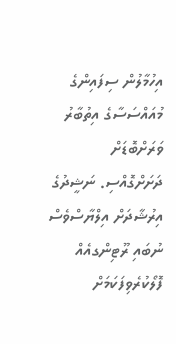އިހުމާލުން ސިފައިންގެ މުއައްސަސާގެ އިތުބާރު ވަރަށްބޮޑަށް ދަށަށްގޮއްސި. ނަޝީދުގެ އިރުޝާދަށް އިލްޔާސްވެސް ނުބައި ރޫޓިންގއެއް ފޮލޯކުރެވިފަކަމަށް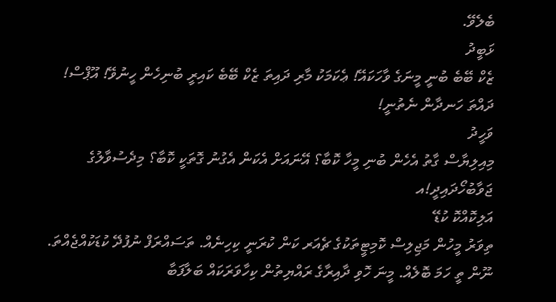ބެލެވޭ.
ޅަބީދު
ޒެކް ބޭބެ ބުނީ މީނަގެ ވާހަކައޭ! ޢެކަމަކު މާރި ދައިތަ ޒެކް ބޭބެ ކައިރީ ބުނިހެން ހީނުވޭ! އޫޕްސް! ދައްތަ ހަނދާން ނެތުނީ!
ވަހީދު
މިއިލިޔާސް ގާތު އެހެން ބުނި މީހާ ކޮބާ؟ އޭނައަށް އެކަން އެގުނު ގޮތަކީ ކޮބާ؟ މިދެސުވާލުގެ ޖަވާބުހޯދައިދީ!އ
އަލިކޮއްކޮ ކުޑޭ
ތިވަރު މީހުން މަޖިލިސް ކޮމިޓީތަކުގެ ޗެއަރ ކަން ކުރަނީ ކިހިނެއް. ތަސައްރަފް ނުފުދޭ ކުޑަކުއްޖެއްތަ. ނޫން ތީ ހަމަ ބޮލެއް. މީނަ ހޮވި ދާއިރާގެ ރައްޔިތުން ކިހާވަރަކައް ބަލާފަބާ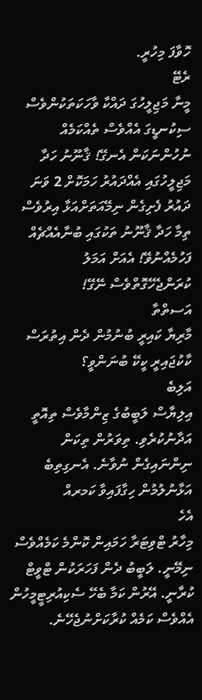ހޮވާފަ މިހުރީ.
ރެޓޭ
މީނާ މަޖިލީހުގަ ދައްކާ ވާހަކަތަކުންވެސް ސިކުނޑީގަ އެއްވެސް ތެއްކަމެއް ނުހުންނަކަން އެނގޭ! ޤާނޫނު ހަދާ މަޖިލީހުގައި އެއްދައުރު ހަމަކޮށް 2 ވަނަ ދައުރު ފެށިގެން ނިމޭއަތަށްއަޅާ އިރުވެސް ތިމާ ހަދާ ޤާނޫނު ތަކުގައި ބުނާއެއްޗެއް ފަހުމެއްނުވޭ! އެއަށް އަމަލު ކުރަންޖެހޭގޮތްވެސް ނޭގޭ!
އަސތްތާ
މާރިޔާ ކައިރީ ބުނުމުން ދެން އިތުރަސް ކާކުޖައިރީ ކީކޭ ބުނަންވީ؟
އަލިބެ
އިލިޔާސް ލަބީބުގެ ޒިންމާވެސް ތިއޮތީ އަދާނުކުރެވި. ތިވަރުން ތިކަން ނިންނައިގެން ނުވާނެ. އެނގިތިބެ އަޅާނުލުމުން ހިގާފައިވާ ކަމރއް
އެހެ
މިހާރު ޓްވިޓަރާ ހަމައިން ކޮންމެ ކަމެއްވެސް ނިމޭނީ. ލަބީބު ދެން ފަހަރަކުން ޓްވީޓް ކުރާނީ. އޭރުން ކަމާ ބެހޭ ސެކިއުރިޓީމީހުން އެއްވެސް ކަމެއް ކުރާކަށްނުޖެހޭނެ.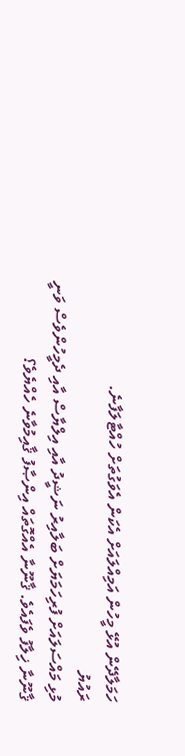ހަމަލާދޭން އުޅޭ މީހުން އަމިއްލައަށް އެކަން އެވަގުތަށް ހުއްޓާލަފާނެ.
ރައުޔު
މުޅި މައްސަލައަށް ފުރިހަމަޔަށް ބަލާއިރު ނަޝީދު އާއި އިލްޔާސް އާއި ދެމީހުންވެސް ވަނީ ޤާނޫނާ ޚިލާފު ވެފައެވެ. ޤާނޫނާ އެއްގޮތައް އިންޞާފު ޤާއިމުވާނެ ހެއްޔެވެ؟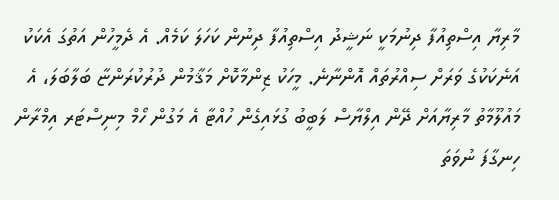މާރިޔާ އިސްތިއުފާ ދިނުމަކީ ނަޝީދު އިސްތިއުފާ ދިނުން ކަހަލަ ކަމެއް. އެ ދެމީހުން އަތުގަ އެކަކު އަނެކަކުގެ ވަރަށް ސިއްރުތައް އޮންނާނެ. މީހަކު ޒިންމާކޮށް މަޤާމުން ދުރުކުރަންޏާ ބަލާބަލަ، އެ މައުލޫމާތު މާރިޔާއަށް ދޭން އިލްޔާސް ލަބީބު ގުޅައިގެން ހުއްޓާ އެ މަގުން ހޯމް މިނިސްޓަރ އިމްރާން ހިނގާފަ ނުވަތަ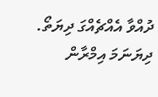ދުއްވާ އެއްޗެއްގަ ދިޔަތޯ. ދިޔަނަމަ އިމްރާން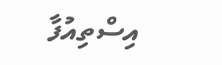އިސްތިއުފާ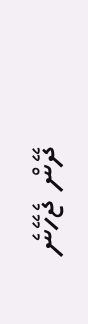ދޭން ޖެހޭނެ